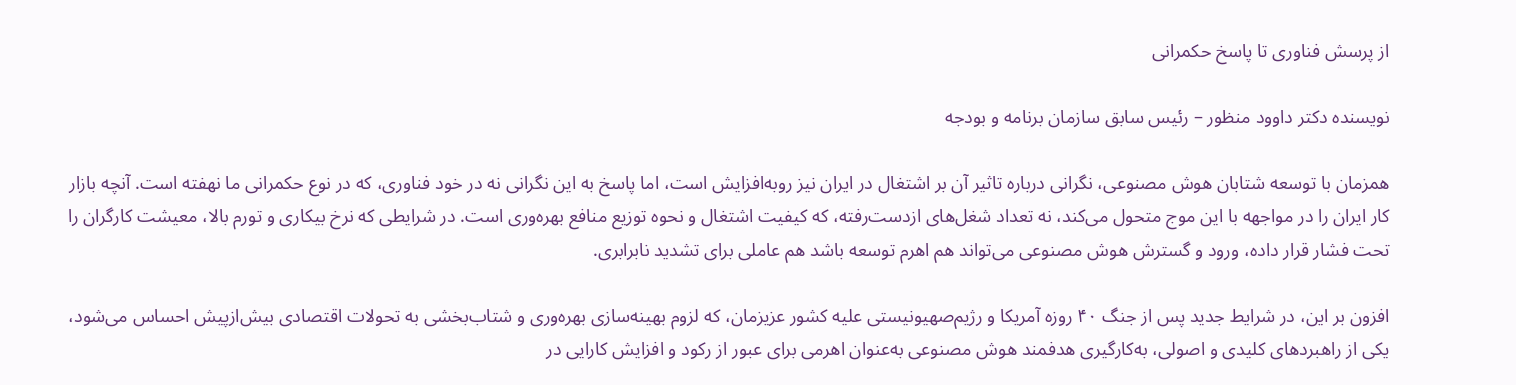از پرسش فناوری تا پاسخ حکمرانی

نویسنده دکتر داوود منظور – رئیس سابق سازمان برنامه و بودجه

همزمان با توسعه شتابان هوش مصنوعی، نگرانی درباره تاثیر آن بر اشتغال در ایران نیز روبه‌افزایش است، اما پاسخ به این نگرانی نه در خود فناوری، که در نوع حکمرانی ما نهفته است. آنچه بازار کار ایران را در مواجهه با این موج متحول می‌کند، نه تعداد شغل‌های ازدست‌رفته، که کیفیت اشتغال و نحوه توزیع منافع بهره‌وری است. در شرایطی که نرخ بیکاری و تورم بالا، معیشت کارگران را تحت فشار قرار داده، ورود و گسترش هوش مصنوعی می‌تواند هم اهرم توسعه باشد هم عاملی برای تشدید نابرابری.

افزون بر این، در شرایط جدید پس از جنگ ۴۰ روزه آمریکا و رژیم‌صهیونیستی علیه کشور عزیزمان، که لزوم بهینه‌سازی بهره‌وری و شتاب‌بخشی به تحولات اقتصادی بیش‌از‌پیش احساس می‌شود، یکی از راهبرد‌های کلیدی و اصولی، به‌کارگیری هدفمند هوش مصنوعی به‌عنوان اهرمی برای عبور از رکود و افزایش کارایی در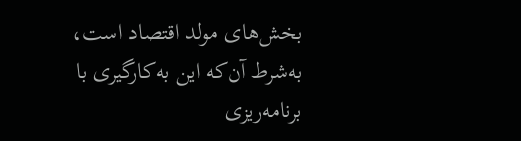بخش‌های مولد اقتصاد است، به‌شرط آن‌که این به‌کارگیری با برنامه‌ریزی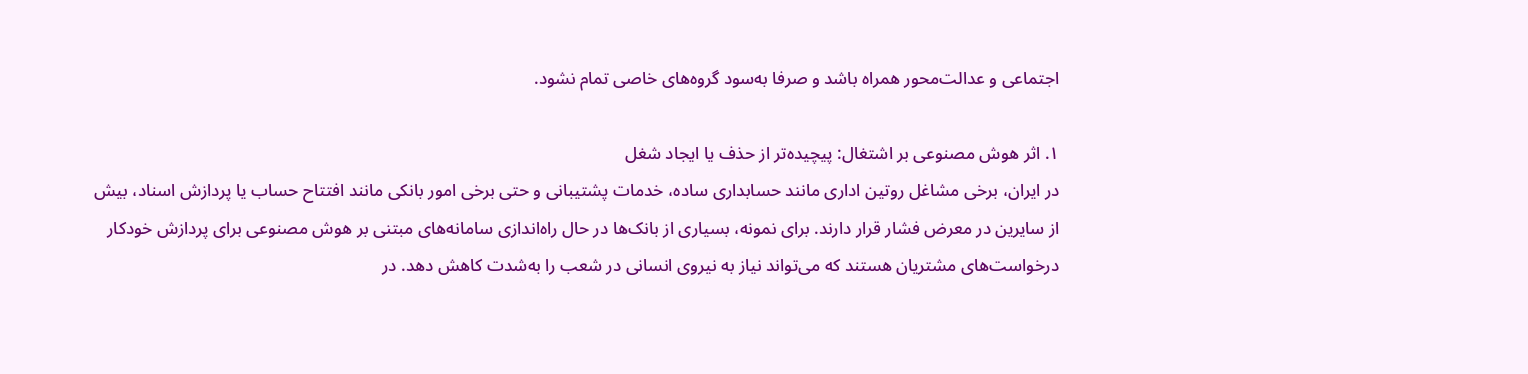اجتماعی و عدالت‌محور همراه باشد و صرفا به‌سود گروه‌های خاصی تمام نشود.

۱. اثر هوش مصنوعی بر اشتغال: پیچیده‌تر از حذف یا ایجاد شغل
در ایران، برخی مشاغل روتین اداری مانند حسابداری ساده، خدمات پشتیبانی و حتی برخی امور بانکی مانند افتتاح حساب یا پردازش اسناد، بیش از سایرین در معرض فشار قرار دارند. برای نمونه، بسیاری از بانک‌ها در حال راه‌اندازی سامانه‌های مبتنی بر هوش مصنوعی برای پردازش خودکار درخواست‌های مشتریان هستند که می‌تواند نیاز به نیروی انسانی در شعب را به‌شدت کاهش دهد. در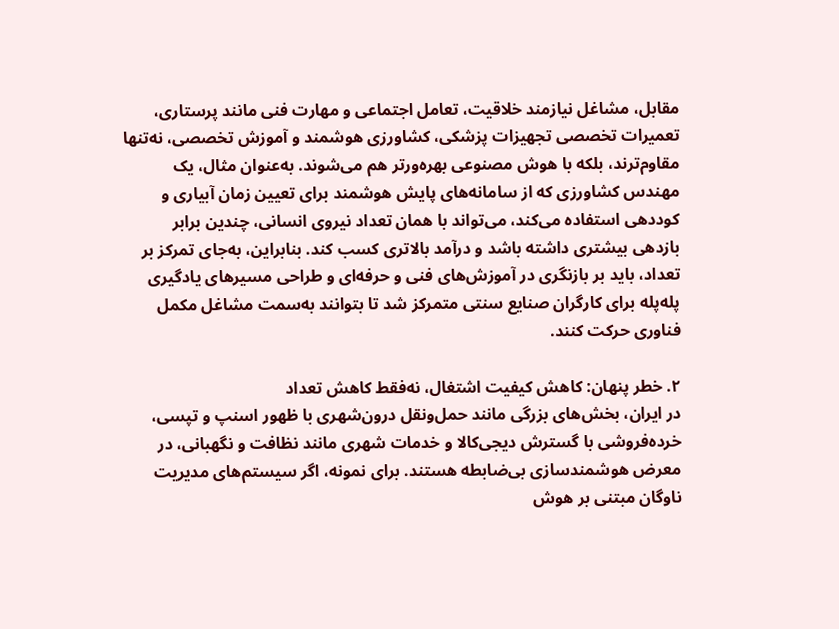مقابل، مشاغل نیازمند خلاقیت، تعامل اجتماعی و مهارت فنی مانند پرستاری، تعمیرات تخصصی تجهیزات پزشکی، کشاورزی هوشمند و آموزش تخصصی، نه‌تنها مقاوم‌ترند، بلکه با هوش مصنوعی بهره‌ورتر هم می‌شوند. به‌عنوان مثال، یک مهندس کشاورزی که از سامانه‌های پایش هوشمند برای تعیین زمان آبیاری و کوددهی استفاده می‌کند، می‌تواند با همان تعداد نیروی انسانی، چندین برابر بازدهی بیشتری داشته باشد و درآمد بالاتری کسب کند. بنابراین، به‌جای تمرکز بر تعداد، باید بر بازنگری در آموزش‌های فنی و حرفه‌ای و طراحی مسیر‌های یادگیری پله‌پله برای کارگران صنایع سنتی متمرکز شد تا بتوانند به‌سمت مشاغل مکمل فناوری حرکت کنند.

۲. خطر پنهان: کاهش کیفیت اشتغال، نه‌فقط کاهش تعداد
در ایران، بخش‌های بزرگی مانند حمل‌ونقل درون‌شهری با ظهور اسنپ و تپسی، خرده‌فروشی با گسترش دیجی‌کالا و خدمات شهری مانند نظافت و نگهبانی، در معرض هوشمندسازی بی‌ضابطه هستند. برای نمونه، اگر سیستم‌های مدیریت ناوگان مبتنی بر هوش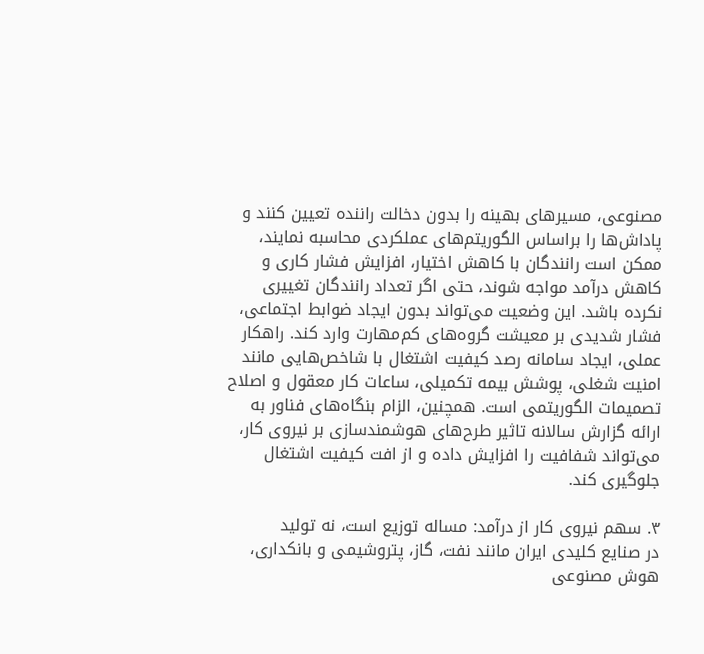مصنوعی، مسیر‌های بهینه را بدون دخالت راننده تعیین کنند و پاداش‌ها را براساس الگوریتم‌های عملکردی محاسبه نمایند، ممکن است رانندگان با کاهش اختیار، افزایش فشار کاری و کاهش درآمد مواجه شوند، حتی اگر تعداد رانندگان تغییری نکرده باشد. این وضعیت می‌تواند بدون ایجاد ضوابط اجتماعی، فشار شدیدی بر معیشت گروه‌های کم‌مهارت وارد کند. راهکار عملی، ایجاد سامانه رصد کیفیت اشتغال با شاخص‌هایی مانند امنیت شغلی، پوشش بیمه تکمیلی، ساعات کار معقول و اصلاح تصمیمات الگوریتمی است. همچنین، الزام بنگاه‌های فناور به ارائه گزارش سالانه تاثیر طرح‌های هوشمندسازی بر نیروی کار، می‌تواند شفافیت را افزایش داده و از افت کیفیت اشتغال جلوگیری کند.

۳. سهم نیروی کار از درآمد: مساله توزیع است، نه تولید
در صنایع کلیدی ایران مانند نفت، گاز، پتروشیمی و بانکداری، هوش مصنوعی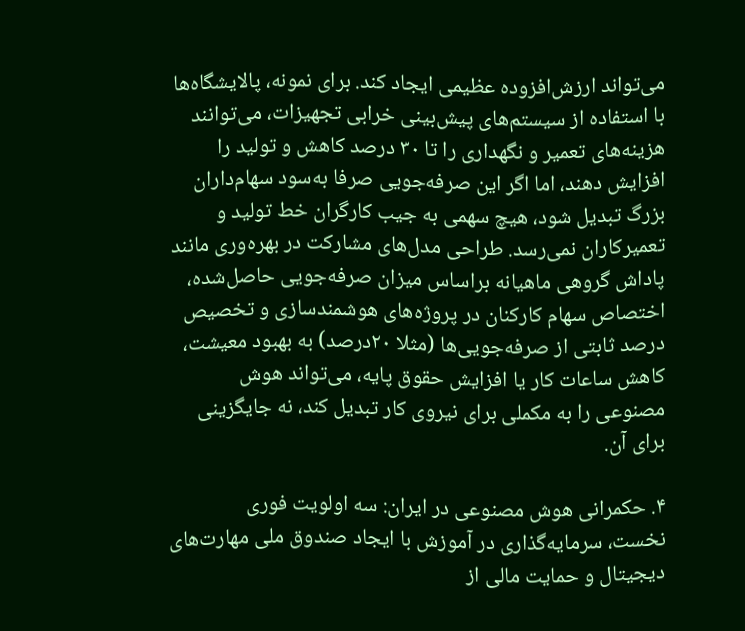می‌تواند ارزش‌افزوده عظیمی ایجاد کند. برای نمونه، پالایشگاه‌ها با استفاده از سیستم‌های پیش‌بینی خرابی تجهیزات، می‌توانند هزینه‌های تعمیر و نگهداری را تا ۳۰ درصد کاهش و تولید را افزایش دهند، اما اگر این صرفه‌جویی صرفا به‌سود سهام‌داران بزرگ تبدیل شود، هیچ سهمی به جیب کارگران خط تولید و تعمیرکاران نمی‌رسد. طراحی مدل‌های مشارکت در بهره‌وری مانند پاداش گروهی ماهیانه براساس میزان صرفه‌جویی حاصل‌شده، اختصاص سهام کارکنان در پروژه‌های هوشمندسازی و تخصیص درصد ثابتی از صرفه‌جویی‌ها (مثلا ۲۰درصد) به بهبود معیشت، کاهش ساعات کار یا افزایش حقوق پایه، می‌تواند هوش مصنوعی را به مکملی برای نیروی کار تبدیل کند، نه جایگزینی برای آن.

۴. حکمرانی هوش مصنوعی در ایران: سه اولویت فوری
نخست، سرمایه‌گذاری در آموزش با ایجاد صندوق ملی مهارت‌های دیجیتال و حمایت مالی از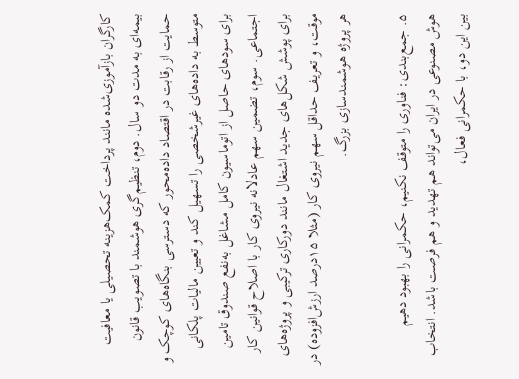کارگران بازآموزی‌شده مانند پرداخت کمک‌هزینه تحصیلی یا معافیت بیمه‌ای به مدت دو سال. دوم، تنظیم‌گری هوشمند با تصویب قانون حمایت از رقابت در اقتصاد داده‌محور که دسترسی بنگاه‌های کوچک و متوسط به داده‌های غیرشخصی را تسهیل کند و تعیین مالیات پلکانی برای سود‌های حاصل از اتوماسیون کامل مشاغل به‌نفع صندوق تامین اجتماعی. سوم، تضمین سهم عادلانه نیروی کار با اصلاح قوانین کار برای پوشش شکل‌های جدید اشتغال مانند دورکاری ترکیبی و پروژه‌های موقت، و تعریف حداقل سهم نیروی کار (مثلا ۱۵درصد ارزش‌افزوده) در هر پروژه هوشمندسازی بزرگ.

۵. جمع‌بندی: فناوری را متوقف نکنیم، حکمرانی را بهبود دهیم
هوش مصنوعی در ایران می‌تواند هم تهدید و هم فرصت باشد. انتخاب بین این دو، با حکمرانی فعال،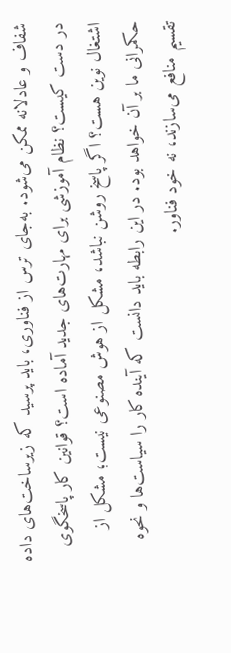شفاف و عادلانه ممکن می‌شود. به‌جای ترس از فناوری، باید پرسید که زیرساخت‌های داده در دست کیست؟ نظام آموزشی برای مهارت‌های جدید آماده است؟ قوانین کار پاسخگوی اشتغال نوین هست؟ اگر پاسخ روشن نباشد، مشکل از هوش مصنوعی نیست؛ مشکل از حکمرانی ما بر آن خواهد بود. در این رابطه باید دانست که آینده کار را سیاست‌ها و نحوه تقسیم منافع می‌سازند، نه خود فناور.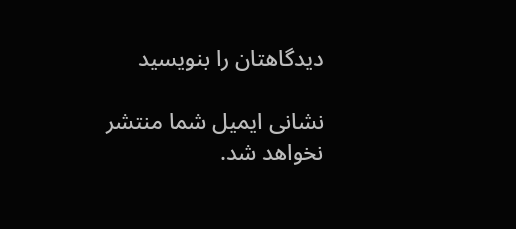دیدگاهتان را بنویسید

نشانی ایمیل شما منتشر نخواهد شد.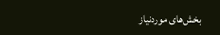بخش‌های موردنیاز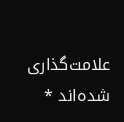علامت‌گذاری شده‌اند *